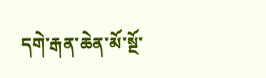དགེ་རྒན་ཆེན་མོ་སྔོ་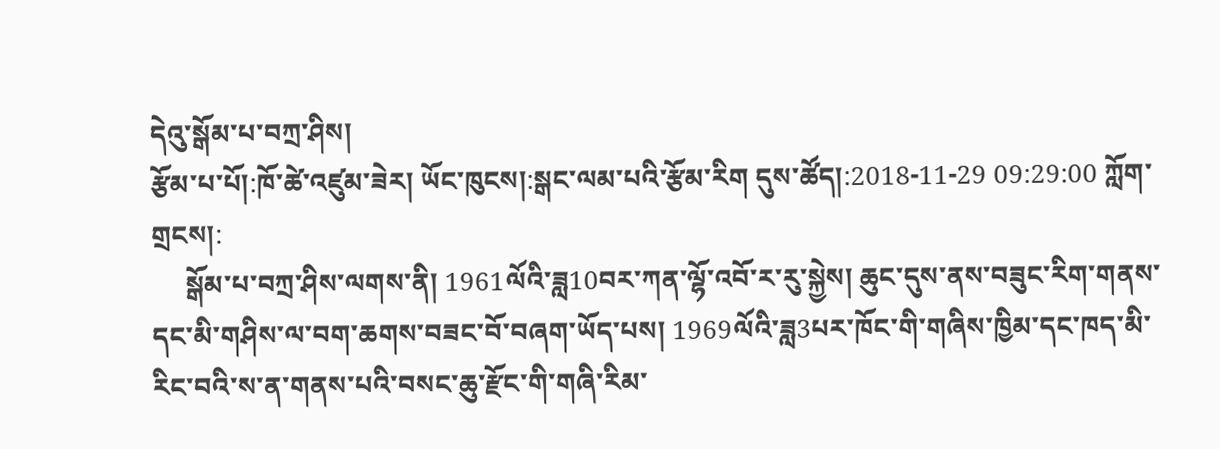དེའུ་སྒོམ་པ་བཀྲ་ཤིས།
རྩོམ་པ་པོ།:ཁོ་ཚེ་འཛུམ་ཟེར། ཡོང་ཁུངས།:སྒང་ལམ་པའི་རྩོམ་རིག དུས་ཚོད།:2018-11-29 09:29:00 ཀློག་གྲངས།:
     སྒོམ་པ་བཀྲ་ཤིས་ལགས་ནི། 1961ལོའི་ཟླ10བར་ཀན་ལྷོ་འབོ་ར་རུ་སྐྱེས། ཆུང་དུས་ནས་བཟུང་རིག་གནས་དང་མི་གཤིས་ལ་བག་ཆགས་བཟང་བོ་བཞག་ཡོད་པས། 1969ལོའི་ཟླ3པར་ཁོང་གི་གཞིས་ཁྱིམ་དང་ཁད་མི་རིང་བའི་ས་ན་གནས་པའི་བསང་ཆུ་རྫོང་གི་གཞི་རིམ་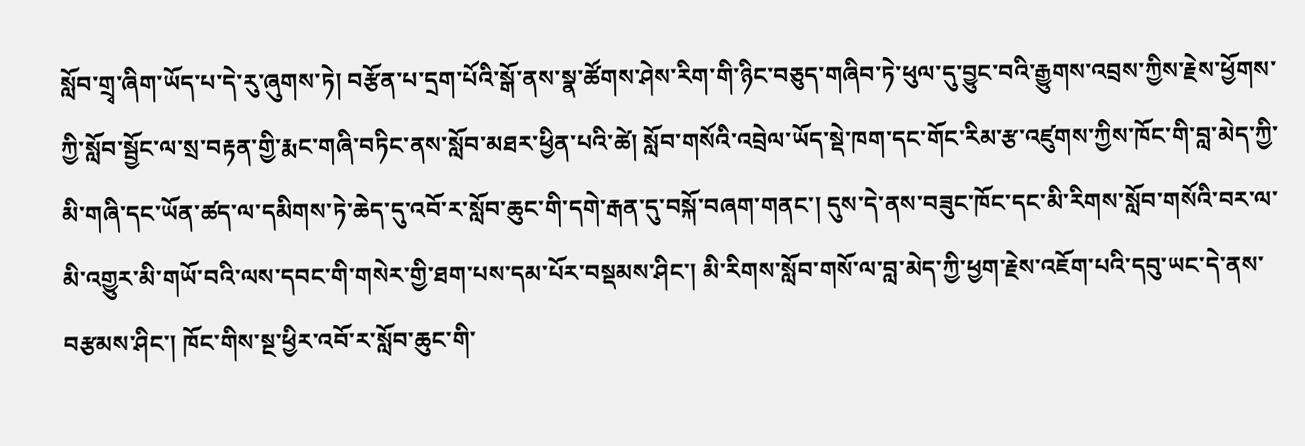སློབ་གྲྭ་ཞིག་ཡོད་པ་དེ་རུ་ཞུགས་ཏེ། བརྩོན་པ་དྲག་པོའི་སྒོ་ནས་སྣ་ཚོགས་ཤེས་རིག་གི་ཉིང་བཅུད་གཞིབ་ཏེ་ཕུལ་དུ་བྱུང་བའི་རྒྱུགས་འབྲས་ཀྱིས་རྗེས་ཕྱོགས་ཀྱི་སློབ་སྦྱོང་ལ་སྲ་བརྟན་གྱི་རྨང་གཞི་བཏིང་ནས་སློབ་མཐར་ཕྱིན་པའི་ཚེ། སློབ་གསོའི་འབྲེལ་ཡོད་སྡེ་ཁག་དང་གོང་རིམ་རྩ་འཛུགས་ཀྱིས་ཁོང་གི་བླ་མེད་ཀྱི་མི་གཞི་དང་ཡོན་ཚད་ལ་དམིགས་ཏེ་ཆེད་དུ་འབོ་ར་སློབ་ཆུང་གི་དགེ་རྒན་དུ་བསྐོ་བཞག་གནང་། དུས་དེ་ནས་བཟུང་ཁོང་དང་མི་རིགས་སློབ་གསོའི་བར་ལ་མི་འགྱུར་མི་གཡོ་བའི་ལས་དབང་གི་གསེར་གྱི་ཐག་པས་དམ་པོར་བསྡམས་ཤིང་། མི་རིགས་སློབ་གསོ་ལ་བླ་མེད་ཀྱི་ཕྱག་རྗེས་འཇོག་པའི་དབུ་ཡང་དེ་ནས་བརྩམས་ཤིང་། ཁོང་གིས་སྔ་ཕྱིར་འབོ་ར་སློབ་ཆུང་གི་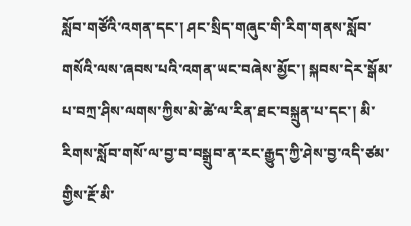སློབ་གཙོའི་འགན་དང་། ཤང་སྲིད་གཞུང་གི་རིག་གནས་སློབ་གསོའི་ལས་ཞབས་པའི་འགན་ཡང་བཞེས་མྱོང་། སྐབས་དེར་སྒོམ་པ་བཀྲ་ཤིས་ལགས་ཀྱིས་མེ་ཚེ་ལ་རིན་ཐང་བསྐྲུན་པ་དང་། མི་རིགས་སློབ་གསོ་ལ་བྱ་བ་བསྒྲུབ་ན་རང་རྒྱུད་ཀྱི་ཤེས་བྱ་འདི་ཙམ་གྱིས་རྔོ་མི་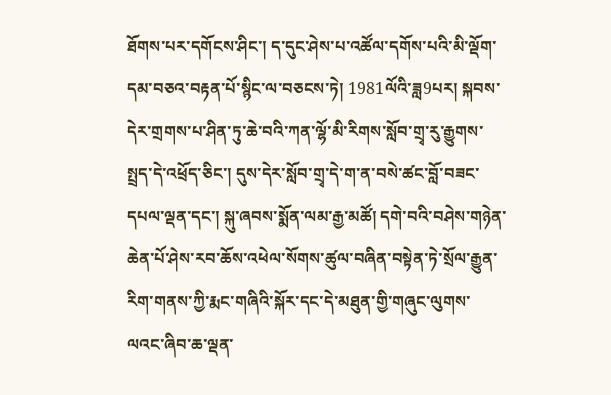ཐོགས་པར་དགོངས་ཤིང་། ད་དུང་ཤེས་པ་འཚོལ་དགོས་པའི་མི་ལྡོག་དམ་བཅའ་བརྟན་པོ་སྙིང་ལ་བཅངས་ཏེ། 1981ལོའི་ཟླ9པར། སྐབས་དེར་གྲགས་པ་ཤིན་ཏུ་ཆེ་བའི་ཀན་ལྷོ་མི་རིགས་སློབ་གྲྭ་རུ་རྒྱུགས་སྤྲད་དེ་འཕྲོད་ཅིང་། དུས་དེར་སློབ་གྲྭ་དེ་ག་ན་བསེ་ཚང་བློ་བཟང་དཔལ་ལྡན་དང་། སྐུ་ཞབས་སྨོན་ལམ་རྒྱ་མཚོ། དགེ་བའི་བཤེས་གཉེན་ཆེན་པོ་ཤེས་རབ་ཆོས་འཕེལ་སོགས་ཚུལ་བཞིན་བསྟེན་ཏེ་སྲོལ་རྒྱུན་རིག་གནས་ཀྱི་རྨང་གཞིའི་སྐོར་དང་དེ་མཐུན་གྱི་གཞུང་ལུགས་ལའང་ཞིབ་ཆ་ལྡན་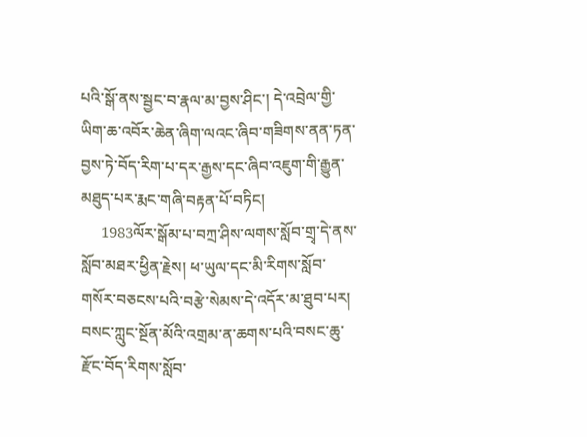པའི་སྒོ་ནས་སྦྱང་བ་རྣལ་མ་བྱས་ཤིང་། དེ་འབྲེལ་གྱི་ཡིག་ཆ་འབོར་ཆེན་ཞིག་ལའང་ཞིབ་གཟིགས་ནན་ཏན་བྱས་ཏེ་བོད་རིག་པ་དར་རྒྱས་དང་ཞིབ་འཇུག་གི་རྒྱུན་མཐུད་པར་རྨང་གཞི་བརྟན་པོ་བཏིང།
     1983ལོར་སྒོམ་པ་བཀྲ་ཤིས་ལགས་སློབ་གྲྭ་དེ་ནས་སློབ་མཐར་ཕྱིན་རྗེས། ཕ་ཡུལ་དང་མི་རིགས་སློབ་གསོར་བཅངས་པའི་བརྩེ་སེམས་དེ་འདོར་མ་ཐུབ་པར། བསང་ཀླུང་སྔོན་མོའི་འགྲམ་ན་ཆགས་པའི་བསང་ཆུ་རྫོང་བོད་རིགས་སློབ་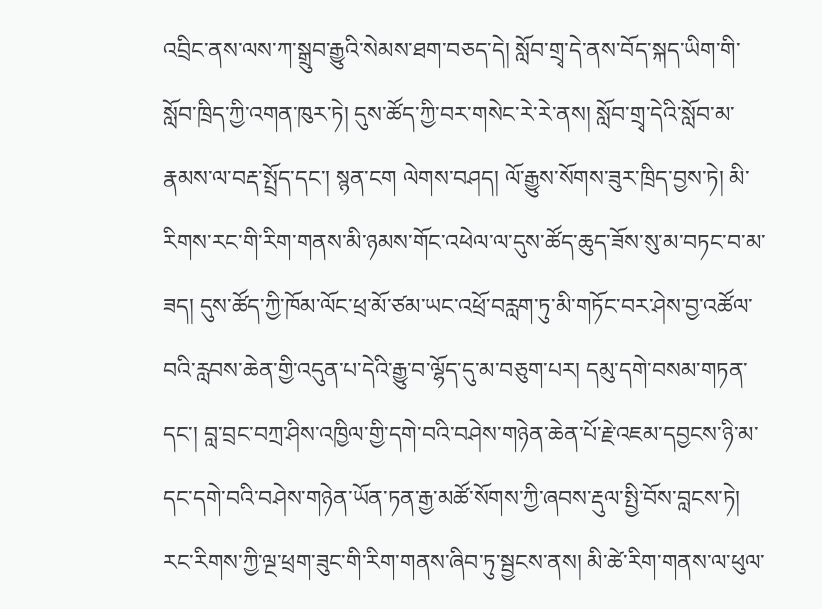འབྲིང་ནས་ལས་ཀ་སྒྲུབ་རྒྱུའི་སེམས་ཐག་བཅད་དེ། སློབ་གྲྭ་དེ་ནས་བོད་སྐད་ཡིག་གི་སློབ་ཁྲིད་ཀྱི་འགན་ཁུར་ཏེ། དུས་ཚོད་ཀྱི་བར་གསེང་རེ་རེ་ནས། སློབ་གྲྭ་དེའི་སློབ་མ་རྣམས་ལ་བརྡ་སྤྲོད་དང་། སྙན་ངག ལེགས་བཤད། ལོ་རྒྱུས་སོགས་ཟུར་ཁྲིད་བྱས་ཏེ། མི་རིགས་རང་གི་རིག་གནས་མི་ཉམས་གོང་འཕེལ་ལ་དུས་ཚོད་ཆུད་ཟོས་སུ་མ་བཏང་བ་མ་ཟད། དུས་ཚོད་ཀྱི་ཁོམ་ལོང་ཕྲ་མོ་ཙམ་ཡང་འཕྲོ་བརླག་ཏུ་མི་གཏོང་བར་ཤེས་བྱ་འཚོལ་བའི་རླབས་ཆེན་གྱི་འདུན་པ་དེའི་རྒྱུ་བ་ལྷོད་དུ་མ་བཅུག་པར། དམུ་དགེ་བསམ་གཏན་དང་། བླ་བྲང་བཀྲ་ཤིས་འཁྱིལ་གྱི་དགེ་བའི་བཤེས་གཉེན་ཆེན་པོ་རྗེ་འཇམ་དབྱངས་ཉི་མ་དང་དགེ་བའི་བཤེས་གཉེན་ཡོན་ཏན་རྒྱ་མཚོ་སོགས་ཀྱི་ཞབས་རྡུལ་སྤྱི་བོས་བླངས་ཏེ། རང་རིགས་ཀྱི་ལྔ་ཕྲག་ཟུང་གི་རིག་གནས་ཞིབ་ཏུ་སྦྱངས་ནས། མི་ཚེ་རིག་གནས་ལ་ཕུལ་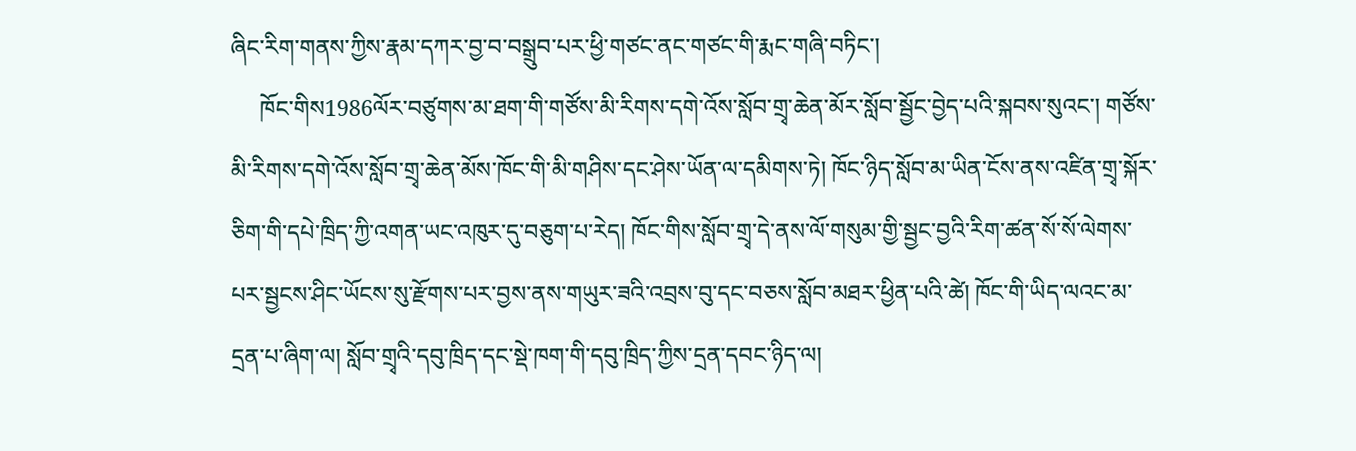ཞིང་རིག་གནས་ཀྱིས་རྣམ་དཀར་བྱ་བ་བསྒྲུབ་པར་ཕྱི་གཙང་ནང་གཙང་གི་རྨང་གཞི་བཏིང་།
     ཁོང་གིས1986ལོར་བཙུགས་མ་ཐག་གི་གཙོས་མི་རིགས་དགེ་འོས་སློབ་གྲྭ་ཆེན་མོར་སློབ་སྦྱོང་བྱེད་པའི་སྐབས་སུའང་། གཙོས་མི་རིགས་དགེ་འོས་སློབ་གྲྭ་ཆེན་མོས་ཁོང་གི་མི་གཤིས་དང་ཤེས་ཡོན་ལ་དམིགས་ཏེ། ཁོང་ཉིད་སློབ་མ་ཡིན་ངོས་ནས་འཛིན་གྲྭ་སྐོར་ཅིག་གི་དཔེ་ཁྲིད་ཀྱི་འགན་ཡང་འཁུར་དུ་བཅུག་པ་རེད། ཁོང་གིས་སློབ་གྲྭ་དེ་ནས་ལོ་གསུམ་གྱི་སྦྱང་བྱའི་རིག་ཚན་སོ་སོ་ལེགས་པར་སྦྱངས་ཤིང་ཡོངས་སུ་རྫོགས་པར་བྱས་ནས་གཡུར་ཟའི་འབྲས་བུ་དང་བཅས་སློབ་མཐར་ཕྱིན་པའི་ཚེ། ཁོང་གི་ཡིད་ལའང་མ་དྲན་པ་ཞིག་ལ། སློབ་གྲྭའི་དབུ་ཁྲིད་དང་སྡེ་ཁག་གི་དབུ་ཁྲིད་ཀྱིས་དྲན་དབང་ཉིད་ལ།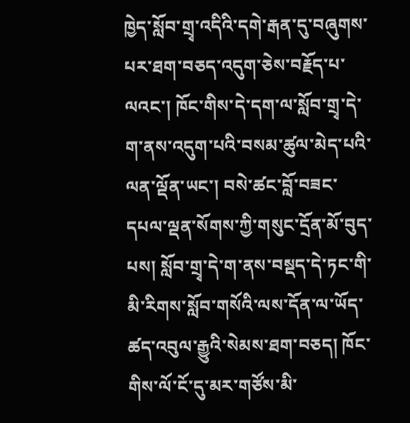ཁྱེད་སློབ་གྲྭ་འདིའི་དགེ་རྒན་དུ་བཞུགས་པར་ཐག་བཅད་འདུག་ཅེས་བརྗོད་པ་ལའང་། ཁོང་གིས་དེ་དག་ལ་སློབ་གྲྭ་དེ་ག་ནས་འདུག་པའི་བསམ་ཚུལ་མེད་པའི་ལན་ལྡོན་ཡང་། བསེ་ཚང་བློ་བཟང་དཔལ་ལྡན་སོགས་ཀྱི་གསུང་དྲོན་མོ་བུད་པས། སློབ་གྲྭ་དེ་ག་ནས་བསྡད་དེ་ཏང་གི་མི་རིགས་སློབ་གསོའི་ལས་དོན་ལ་ཡོད་ཚད་འབུལ་རྒྱུའི་སེམས་ཐག་བཅད། ཁོང་གིས་ལོ་ངོ་དུ་མར་གཙོས་མི་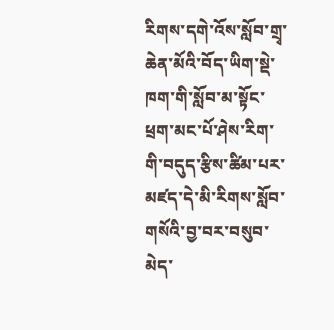རིགས་དགེ་འོས་སློབ་གྲྭ་ཆེན་མོའི་བོད་ཡིག་སྡེ་ཁག་གི་སློབ་མ་སྟོང་ཕྲག་མང་པོ་ཤེས་རིག་གི་བདུད་རྩིས་ཚིམ་པར་མཛད་དེ་མི་རིགས་སློབ་གསོའི་བྱ་བར་བསུབ་མེད་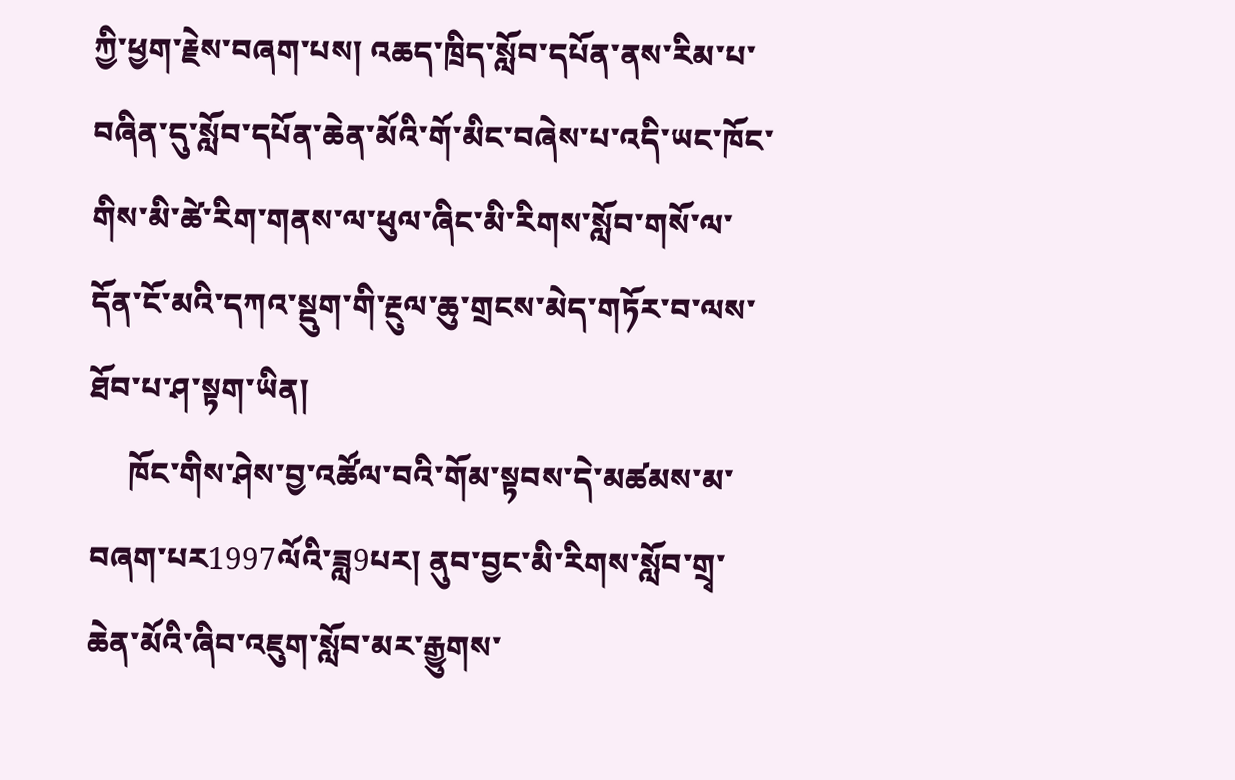ཀྱི་ཕྱག་རྗེས་བཞག་པས། འཆད་ཁྲིད་སློབ་དཔོན་ནས་རིམ་པ་བཞིན་དུ་སློབ་དཔོན་ཆེན་མོའི་གོ་མིང་བཞེས་པ་འདི་ཡང་ཁོང་གིས་མི་ཚེ་རིག་གནས་ལ་ཕུལ་ཞིང་མི་རིགས་སློབ་གསོ་ལ་དོན་ངོ་མའི་དཀའ་སྡུག་གི་རྔུལ་ཆུ་གྲངས་མེད་གཏོར་བ་ལས་ཐོབ་པ་ཤ་སྟག་ཡིན།
     ཁོང་གིས་ཤེས་བྱ་འཚོལ་བའི་གོམ་སྟབས་དེ་མཚམས་མ་བཞག་པར1997ལོའི་ཟླ9པར། ནུབ་བྱང་མི་རིགས་སློབ་གྲྭ་ཆེན་མོའི་ཞིབ་འཇུག་སློབ་མར་རྒྱུགས་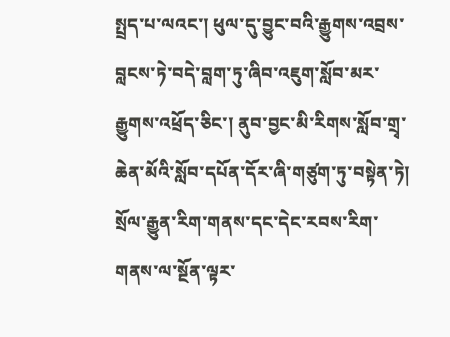སྤྲད་པ་ལའང་། ཕུལ་དུ་བྱུང་བའི་རྒྱུགས་འབྲས་བླངས་ཏེ་བདེ་བླག་ཏུ་ཞིབ་འཇུག་སློབ་མར་རྒྱུགས་འཕྲོད་ཅིང་། ནུབ་བྱང་མི་རིགས་སློབ་གྲྭ་ཆེན་མོའི་སློབ་དཔོན་དོར་ཞི་གཙུག་ཏུ་བསྟེན་ཏེ། སྲོལ་རྒྱུན་རིག་གནས་དང་དེང་རབས་རིག་གནས་ལ་སྔོན་ལྟར་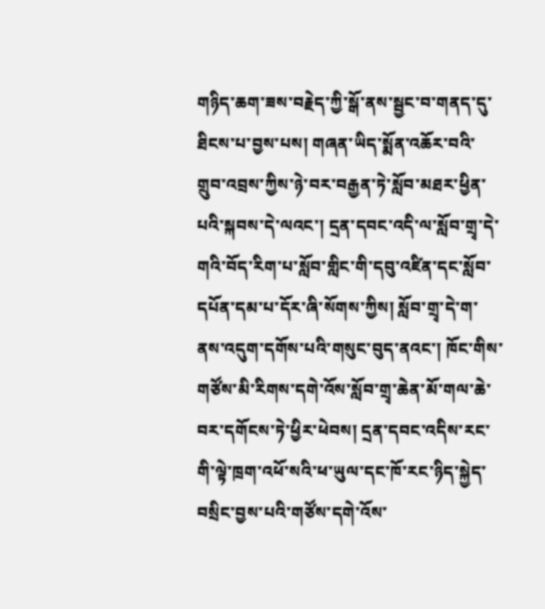གཉིད་ཆག་ཟས་བརྗེད་ཀྱི་སྒོ་ནས་སྦྱང་བ་གནད་དུ་ཐིངས་པ་བྱས་པས། གཞན་ཡིད་སྨོན་འཆོར་བའི་གྲུབ་འབྲས་ཀྱིས་ཉེ་བར་བརྒྱན་ཏེ་སློབ་མཐར་ཕྱིན་པའི་སྐབས་དེ་ལའང་། དྲན་དབང་འདི་ལ་སློབ་གྲྭ་དེ་གའི་བོད་རིག་པ་སློབ་གླིང་གི་དབུ་འཛིན་དང་སློབ་དཔོན་དམ་པ་དོར་ཞི་སོགས་ཀྱིས། སློབ་གྲྭ་དེ་ག་ནས་འདུག་དགོས་པའི་གསུང་བུད་ནའང་། ཁོང་གིས་གཙོས་མི་རིགས་དགེ་འོས་སློབ་གྲྭ་ཆེན་མོ་གལ་ཆེ་བར་དགོངས་ཏེ་ཕྱིར་ཕེབས། དྲན་དབང་འདིས་རང་གི་ལྟེ་ཁྲག་འཕོ་སའི་ཕ་ཡུལ་དང་ཁོ་རང་ཉིད་སྐྱེད་བསྲིང་བྱས་པའི་གཙོས་དགེ་འོས་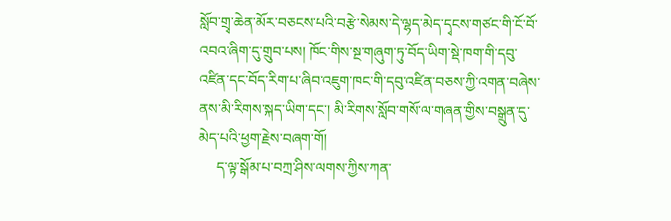སློབ་གྲྭ་ཆེན་མོར་བཅངས་པའི་བརྩེ་སེམས་དེ་ལྷད་མེད་དྭངས་གཙང་གི་ངོ་བོ་འབའ་ཞིག་དུ་གྲུབ་པས། ཁོང་གིས་སྔ་གཞུག་ཏུ་བོད་ཡིག་སྡེ་ཁག་གི་དབུ་འཛིན་དང་བོད་རིག་པ་ཞིབ་འཇུག་ཁང་གི་དབུ་འཛིན་བཅས་ཀྱི་འགན་བཞེས་ནས་མི་རིགས་སྐད་ཡིག་དང་། མི་རིགས་སློབ་གསོ་ལ་གཞན་གྱིས་བསྒྲུན་དུ་མེད་པའི་ཕྱག་རྗེས་བཞག་གོ།
     ད་ལྟ་སྒོམ་པ་བཀྲ་ཤིས་ལགས་ཀྱིས་ཀན་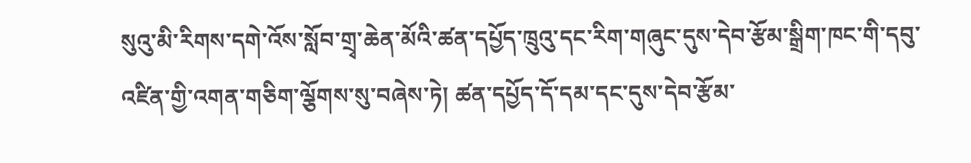སུའུ་མི་རིགས་དགེ་འོས་སློབ་གྲྭ་ཆེན་མོའི་ཚན་དཔྱོད་ཁྲུའུ་དང་རིག་གཞུང་དུས་དེབ་རྩོམ་སྒྲིག་ཁང་གི་དབུ་འཛིན་གྱི་འགན་གཅིག་ལྕོགས་སུ་བཞེས་ཏེ། ཚན་དཔྱོད་དོ་དམ་དང་དུས་དེབ་རྩོམ་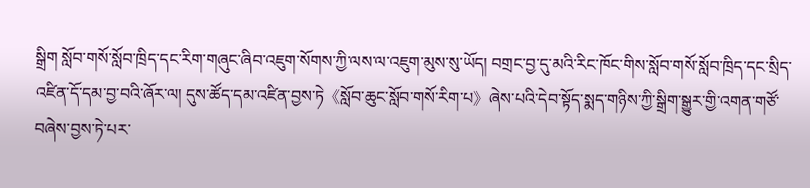སྒྲིག སློབ་གསོ་སློབ་ཁྲིད་དང་རིག་གཞུང་ཞིབ་འཇུག་སོགས་ཀྱི་ལས་ལ་འཇུག་མུས་སུ་ཡོད། བགྲང་བྱ་དུ་མའི་རིང་ཁོང་གིས་སློབ་གསོ་སློབ་ཁྲིད་དང་སྲིད་འཛིན་དོ་དམ་བྱ་བའི་ཞོར་ལ། དུས་ཚོད་དམ་འཛིན་བྱས་ཏེ《སློབ་ཆུང་སློབ་གསོ་རིག་པ》ཞེས་པའི་དེབ་སྟོད་སྨད་གཉིས་ཀྱི་སྒྲིག་སྒྱུར་གྱི་འགན་གཙོ་བཞེས་བྱས་ཏེ་པར་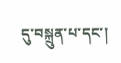དུ་བསྐྲུན་པ་དང་།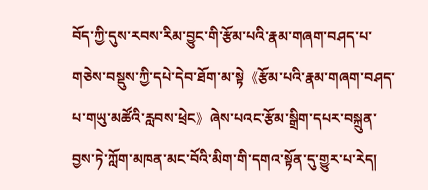བོད་ཀྱི་དུས་རབས་རིམ་བྱུང་གི་རྩོམ་པའི་རྣམ་གཞག་བཤད་པ་གཅེས་བསྡུས་ཀྱི་དཔེ་དེབ་ཐོག་མ་སྟེ《རྩོམ་པའི་རྣམ་གཞག་བཤད་པ་གཡུ་མཚོའི་རླབས་ཕྲེང》ཞེས་པའང་རྩོམ་སྒྲིག་དཔར་བསྐྲུན་བྱས་ཏེ་ཀློག་མཁན་མང་བོའི་མིག་གི་དགའ་སྟོན་དུ་གྱུར་པ་རེད།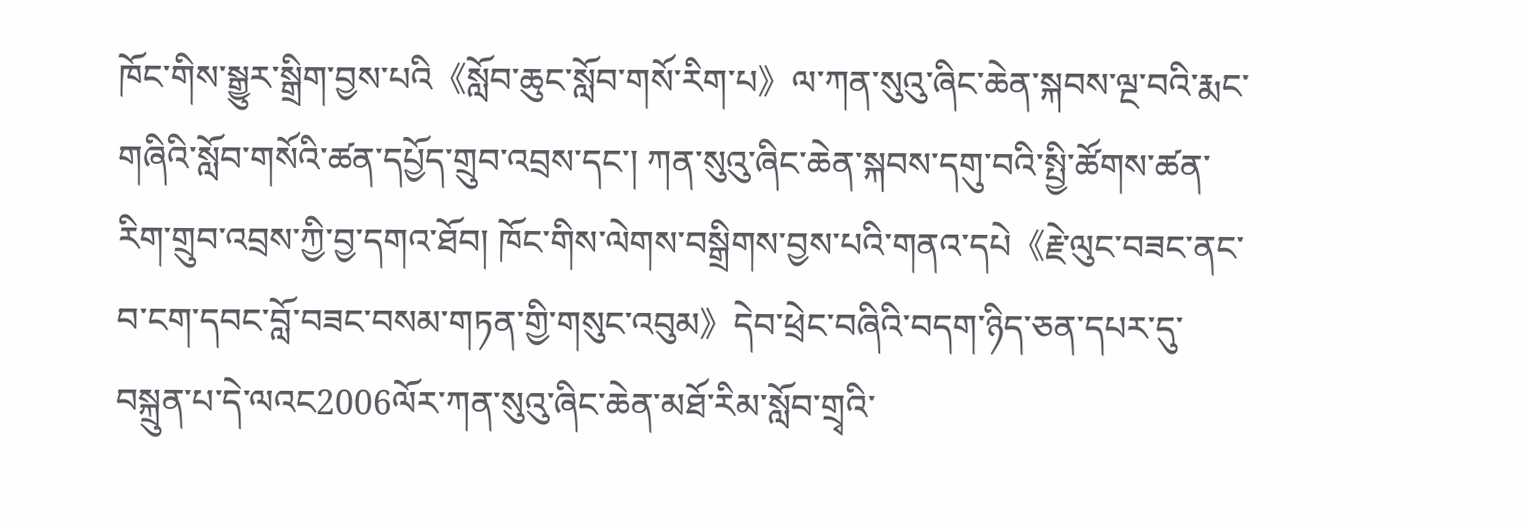ཁོང་གིས་སྒྱུར་སྒྲིག་བྱས་པའི《སློབ་ཆུང་སློབ་གསོ་རིག་པ》ལ་ཀན་སུའུ་ཞིང་ཆེན་སྐབས་ལྔ་བའི་རྨང་གཞིའི་སློབ་གསོའི་ཚན་དཔྱོད་གྲུབ་འབྲས་དང་། ཀན་སུའུ་ཞིང་ཆེན་སྐབས་དགུ་བའི་སྤྱི་ཚོགས་ཚན་རིག་གྲུབ་འབྲས་ཀྱི་བྱ་དགའ་ཐོབ། ཁོང་གིས་ལེགས་བསྒྲིགས་བྱས་པའི་གནའ་དཔེ《རྗེ་ལུང་བཟང་ནང་བ་ངག་དབང་བློ་བཟང་བསམ་གཏན་གྱི་གསུང་འབུམ》དེབ་ཕྲེང་བཞིའི་བདག་ཉིད་ཅན་དཔར་དུ་བསྐྲུན་པ་དེ་ལའང2006ལོར་ཀན་སུའུ་ཞིང་ཆེན་མཐོ་རིམ་སློབ་གྲྭའི་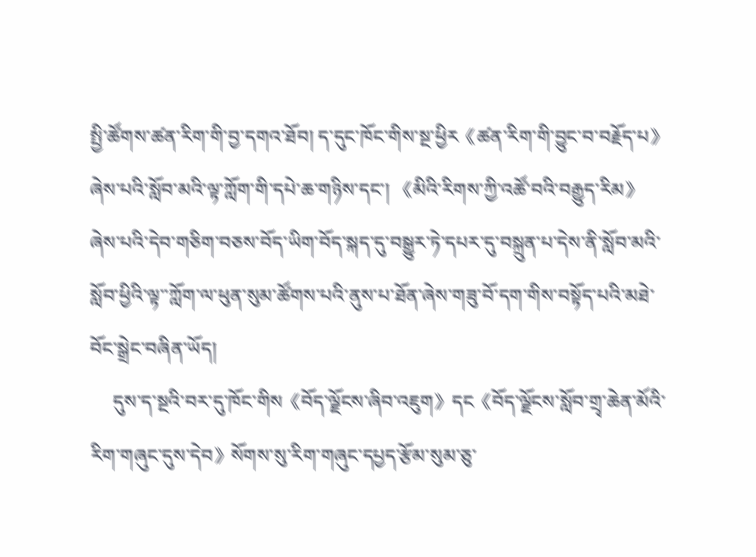སྤྱི་ཚོགས་ཚན་རིག་གི་བྱ་དགའ་ཐོབ། ད་དུང་ཁོང་གིས་སྔ་ཕྱིར《ཚན་རིག་གི་བྱུང་བ་བརྗོད་པ》ཞེས་པའི་སློབ་མའི་ལྟ་ཀློག་གི་དཔེ་ཆ་གཉིས་དང་། 《མིའི་རིགས་ཀྱི་འཚོ་བའི་བརྒྱུད་རིམ》ཞེས་པའི་དེབ་གཅིག་བཅས་བོད་ཡིག་བོད་སྐད་དུ་བསྒྱུར་ཏེ་དཔར་དུ་བསྐྲུན་པ་དེས་ནི་སློབ་མའི་སློབ་ཕྱིའི་ལྟ་་ཀློག་ལ་ཕུན་སུམ་ཚོགས་པའི་ནུས་པ་ཐོན་ཞེས་གཟུ་བོ་དག་གིས་བསྟོད་པའི་མཐེ་བོང་སྒྲེང་བཞིན་ཡོད།
     དུས་ད་སྔའི་བར་དུ་ཁོང་གིས《བོད་ལྗོངས་ཞིབ་འཇུག》དང《བོད་ལྗོངས་སློབ་གྲྭ་ཆེན་མོའི་རིག་གཞུང་དུས་དེབ》སོགས་སུ་རིག་གཞུང་དཔྱད་རྩོམ་སུམ་ཅུ་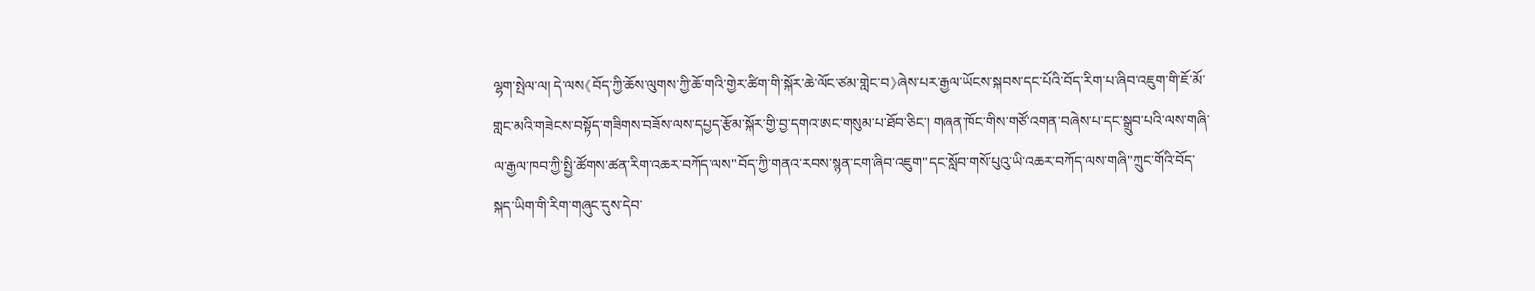ལྷག་སྤེལ་ལ། དེ་ལས《བོད་ཀྱི་ཆོས་ལུགས་ཀྱི་ཆོ་གའི་གྱེར་ཚིག་གི་སྐོར་ཆེ་ལོང་ཙམ་གླེང་བ》ཞེས་པར་རྒྱལ་ཡོངས་སྐབས་དང་པོའི་བོད་རིག་པ་ཞིབ་འཇུག་གི་ཇོ་མོ་གླང་མའི་གཟེངས་བསྟོད་གཟིགས་བཟོས་ལས་དཔྱད་རྩོམ་སྐོར་གྱི་བྱ་དགའ་ཨང་གསུམ་པ་ཐོབ་ཅིང་། གཞན་ཁོང་གིས་གཙོ་འགན་བཞེས་པ་དང་སྒྲུབ་པའི་ལས་གཞི་ལ་རྒྱལ་ཁབ་ཀྱི་སྤྱི་ཚོགས་ཚན་རིག་འཆར་བཀོད་ལས"བོད་ཀྱི་གནའ་རབས་སྙན་ངག་ཞིབ་འཇུག"དང་སློབ་གསོ་པུའུ་ཡི་འཆར་བཀོད་ལས་གཞི"ཀྲུང་གོའི་བོད་སྐད་ཡིག་གི་རིག་གཞུང་དུས་དེབ་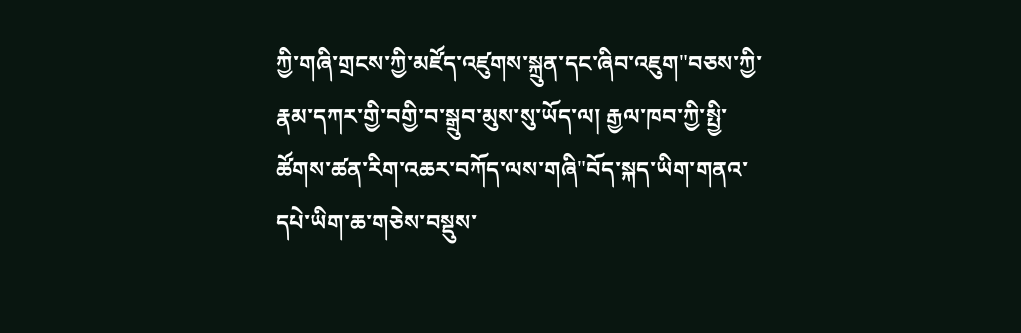ཀྱི་གཞི་གྲངས་ཀྱི་མཛོད་འཛུགས་སྐྲུན་དང་ཞིབ་འཇུག"བཅས་ཀྱི་རྣམ་དཀར་གྱི་བགྱི་བ་སྒྲུབ་མུས་སུ་ཡོད་ལ། རྒྱལ་ཁབ་ཀྱི་སྤྱི་ཚོགས་ཚན་རིག་འཆར་བཀོད་ལས་གཞི"བོད་སྐད་ཡིག་གནའ་དཔེ་ཡིག་ཆ་གཅེས་བསྡུས་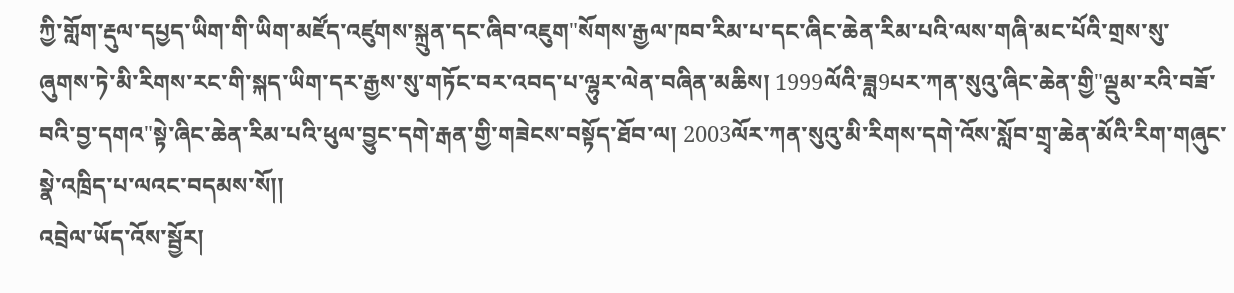ཀྱི་གློག་རྡུལ་དཔྱད་ཡིག་གི་ཡིག་མཛོད་འཛུགས་སྐྲུན་དང་ཞིབ་འཇུག"སོགས་རྒྱལ་ཁབ་རིམ་པ་དང་ཞིང་ཆེན་རིམ་པའི་ལས་གཞི་མང་པོའི་གྲས་སུ་ཞུགས་ཏེ་མི་རིགས་རང་གི་སྐད་ཡིག་དར་རྒྱས་སུ་གཏོང་བར་འབད་པ་ལྷུར་ལེན་བཞིན་མཆིས། 1999ལོའི་ཟླ9པར་ཀན་སུའུ་ཞིང་ཆེན་གྱི"ལྡུམ་རའི་བཟོ་བའི་བྱ་དགའ"སྟེ་ཞིང་ཆེན་རིམ་པའི་ཕུལ་བྱུང་དགེ་རྒན་གྱི་གཟེངས་བསྟོད་ཐོབ་ལ། 2003ལོར་ཀན་སུའུ་མི་རིགས་དགེ་འོས་སློབ་གྲྭ་ཆེན་མོའི་རིག་གཞུང་སྣེ་འཁྲིད་པ་ལའང་བདམས་སོ།།
འབྲེལ་ཡོད་འོས་སྦྱོར།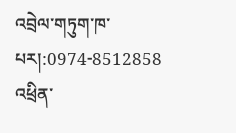འབྲེལ་གཏུག་ཁ་པར།:0974-8512858
འཕྲིན་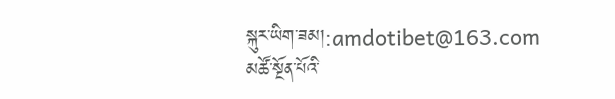སྐུར་ཡིག་ཟམ།:amdotibet@163.com
མཚོ་སྔོན་པོའི་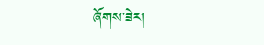ཞོགས་ཟེར།